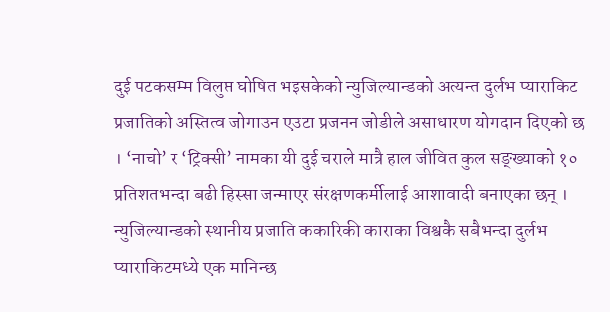दुई पटकसम्म विलुप्त घोषित भइसकेको न्युजिल्यान्डको अत्यन्त दुर्लभ प्याराकिट प्रजातिको अस्तित्व जोगाउन एउटा प्रजनन जोडीले असाधारण योगदान दिएको छ । ‘नाचो’ र ‘ट्रिक्सी’ नामका यी दुई चराले मात्रै हाल जीवित कुल सङ्ख्याको १० प्रतिशतभन्दा बढी हिस्सा जन्माएर संरक्षणकर्मीलाई आशावादी बनाएका छन् ।
न्युजिल्यान्डको स्थानीय प्रजाति ककारिकी काराका विश्वकै सबैभन्दा दुर्लभ प्याराकिटमध्ये एक मानिन्छ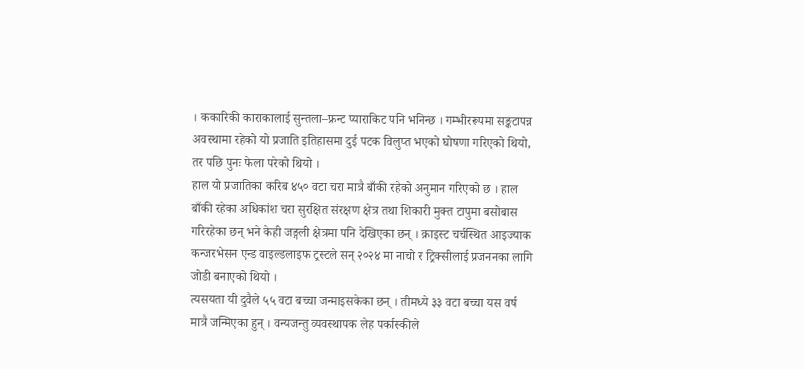। ककारिकी काराकालाई सुन्तला–फ्रन्ट प्याराकिट पनि भनिन्छ । गम्भीररूपमा सङ्कटापन्न अवस्थामा रहेको यो प्रजाति इतिहासमा दुई पटक विलुप्त भएको घोषणा गरिएको थियो, तर पछि पुनः फेला परेको थियो ।
हाल यो प्रजातिका करिब ४५० वटा चरा मात्रै बाँकी रहेको अनुमान गरिएको छ । हाल बाँकी रहेका अधिकांश चरा सुरक्षित संरक्षण क्षेत्र तथा शिकारी मुक्त टापुमा बसोबास गरिरहेका छन् भने केही जङ्गली क्षेत्रमा पनि देखिएका छन् । क्राइस्ट चर्चस्थित आइज्याक कन्जरभेसन एन्ड वाइल्डलाइफ ट्रस्टले सन् २०२४ मा नाचो र ट्रिक्सीलाई प्रजननका लागि जोडी बनाएको थियो ।
त्यसयता यी दुवैले ५५ वटा बच्चा जन्माइसकेका छन् । तीमध्ये ३३ वटा बच्चा यस वर्ष मात्रै जन्मिएका हुन् । वन्यजन्तु व्यवस्थापक लेह पर्कास्कीले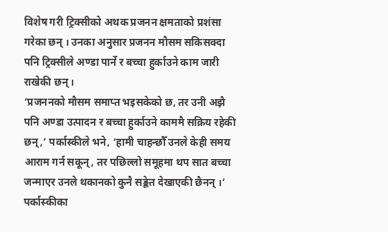विशेष गरी ट्रिक्सीको अथक प्रजनन क्षमताको प्रशंसा गरेका छन् । उनका अनुसार प्रजनन मौसम सकिसक्दा पनि ट्रिक्सीले अण्डा पार्ने र बच्चा हुर्काउने काम जारी राखेकी छन् ।
‘प्रजननको मौसम समाप्त भइसकेको छ, तर उनी अझै पनि अण्डा उत्पादन र बच्चा हुर्काउने काममै सक्रिय रहेकी छन्,’ पर्कास्कीले भने, ‘हामी चाहन्छौँ उनले केही समय आराम गर्न सकून्, तर पछिल्लो समूहमा थप सात बच्चा जन्माएर उनले थकानको कुनै सङ्केत देखाएकी छैनन् ।’ पर्कास्कीका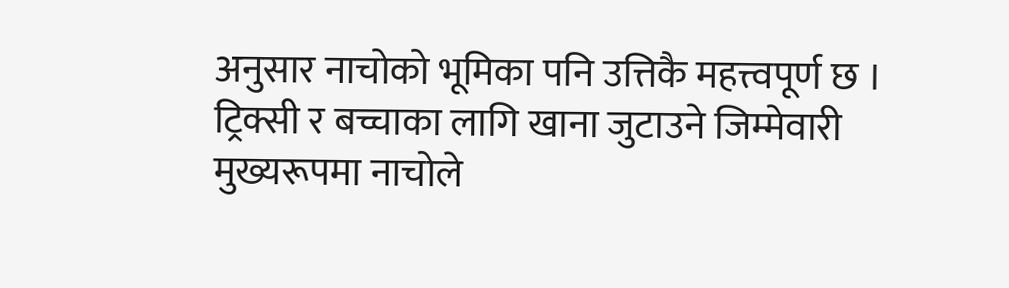अनुसार नाचोको भूमिका पनि उत्तिकै महत्त्वपूर्ण छ ।
ट्रिक्सी र बच्चाका लागि खाना जुटाउने जिम्मेवारी मुख्यरूपमा नाचोले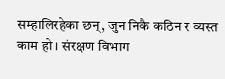सम्हालिरहेका छन्, जुन निकै कठिन र व्यस्त काम हो । संरक्षण विभाग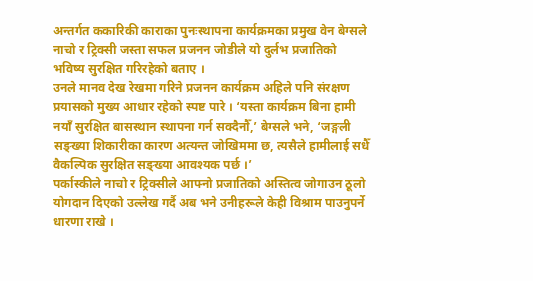अन्तर्गत ककारिकी काराका पुनःस्थापना कार्यक्रमका प्रमुख वेन बेग्सले नाचो र ट्रिक्सी जस्ता सफल प्रजनन जोडीले यो दुर्लभ प्रजातिको भविष्य सुरक्षित गरिरहेको बताए ।
उनले मानव देख रेखमा गरिने प्रजनन कार्यक्रम अहिले पनि संरक्षण प्रयासको मुख्य आधार रहेको स्पष्ट पारे । ‘यस्ता कार्यक्रम बिना हामी नयाँ सुरक्षित बासस्थान स्थापना गर्न सक्दैनौँ,’ बेग्सले भने, ‘जङ्गली सङ्ख्या शिकारीका कारण अत्यन्त जोखिममा छ, त्यसैले हामीलाई सधैँ वैकल्पिक सुरक्षित सङ्ख्या आवश्यक पर्छ ।’
पर्कास्कीले नाचो र ट्रिक्सीले आफ्नो प्रजातिको अस्तित्व जोगाउन ठूलो योगदान दिएको उल्लेख गर्दै अब भने उनीहरूले केही विश्राम पाउनुपर्ने धारणा राखे ।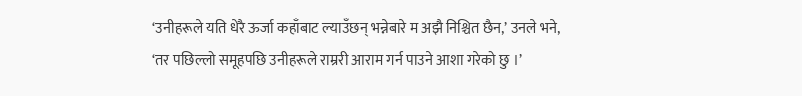‘उनीहरूले यति धेरै ऊर्जा कहाँबाट ल्याउँछन् भन्नेबारे म अझै निश्चित छैन,’ उनले भने, ‘तर पछिल्लो समूहपछि उनीहरूले राम्ररी आराम गर्न पाउने आशा गरेको छु ।’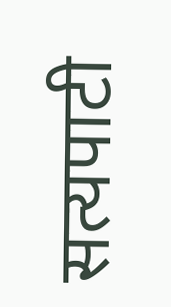सत्यपाटी